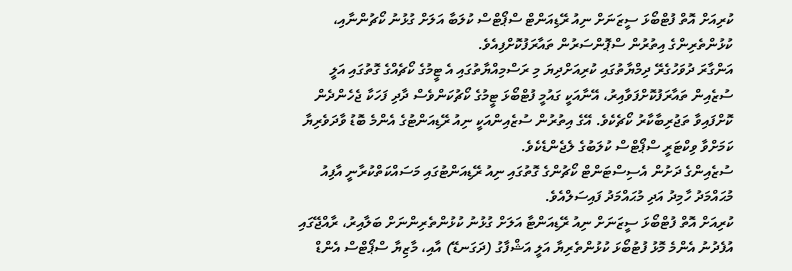ކުރިއަށް އޮތް ފުޓްބޯޅަ ސީޒަނަށް ނިއު ރޭޑިއަންޓް ސްޕޯޓްސް ކުލަބާ އަލަށް ގުޅުނު ކޯޗުންނާއި، ކުޅުންތެރިންގެ އިތުރުން ސްޕޮންސަރުން ތައާރަފުކޮށްފިއެވެ.
އަންގާރަ ދުވަހުގެރޭ ދިމްޔާތުގައި ކުރިއަށްދިޔަ މި ރަސްމިއްޔާތުގައި އެ ޓީމުގެ ކޯޗެއްގެ ގޮތުގައި އަލީ ސުޒެއިން ތައާރަފުކޮށްފަވާއިރު، އޭނާއަކީ ގައުމީ ފުޓްބޯޅަ ޓީމުގެ ކޯޗުކަންވެސް ދާދި ފަހަކާ ޖެހެންދެން ކޮށްފައިވާ ތަޖުރިބާކާރު ކޯޗެކެވެ. އޭގެ އިތުރުން ސުޒެއިންއަކީ ނިއު ރޭޑިއަންޓުގެ އެންމެ ބޮޑު ވާދަވެރިޔާ ކަމަށްވާ ވިކްޓަރީ ސްޕޯޓްސް ކުލަބުގެ ލެޖެންޑެކެވެ.
ސުޒެއިންގެ ދަށުން އެސިސްޓަންޓް ކޯޗުންގެ ގޮތުގައި ނިއު ރޭޑިއަންޓުގައި މަސައްކަތްކުރާނީ އާފިއު މުޙައްމަދު ހާމިދު އަދި މުޙައްމަދު ފައިސަލްއެވެ.
ކުރިއަށް އޮތް ފުޓްބޯޅަ ސީޒަނަށް ނިއު ރޭޑިއަންޓާ އަލަށް ގުޅުނު ކުޅުންތެރިންނަށް ބަލާއިރު، ރާއްޖޭގައި އުފެދުނު އެންމެ މޮޅު ފުޓުބޯޅަ ކުޅުންތެރިޔާ އަލީ އަޝްފާގު (ދަގަނޑޭ) އާއި، މާޒިޔާ ސްޕޯޓްސް އެންޑް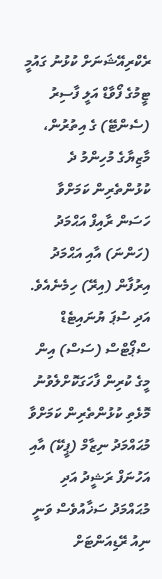ރެކްރިއޭޝަނަށް ކުޅުނު ގައުމީ ޓީމުގެ ފޯވާޑް އަލީ ފާސިރު (ސެންޓޭ) ގެ އިތުރުން، މާޒިޔާގެ މުހިންމު ދެ ކުޅުންތެރިން ކަމަށްވާ ހަސަން ރާއިފް އަޙްމަދު (ހަންނަ) އާއި އަޙްމަދު އިރުފާން (އިރޭ) ހިމެނެއެވެ. އަދި ސުޕަ ޔުނައިޓެޑް ސްޕޯޓްސް (ސަސް) އިން މީގެ ކުރިން ފާހަގަކޮށްލެވުނު މޮޅެތި ކުޅުންތެރިން ކަމަށްވާ މުޙައްމަދު ނިޒާމް (ޕީކޭ) އާއި އަހުނަފް ރަޝީދު އަދި މުޙައްމަދު ސަޚާއުވެސް ވަނީ ނިއު ރޭޑިއަންޓަށް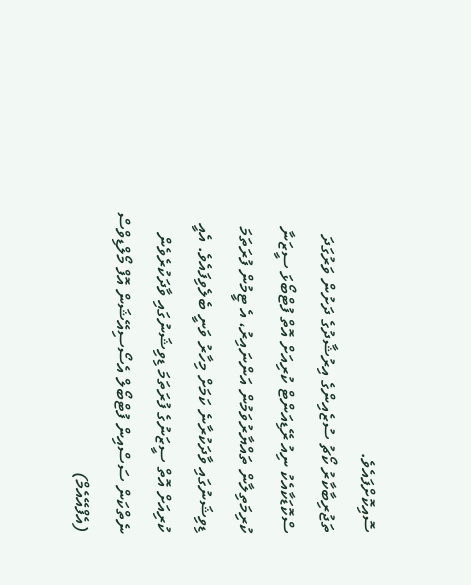ސޮއިކޮށްފައެވެ.
ތަޖުރިބާކާރު ކޯޗު ސުޒެއިންގެ އިރުޝާދުގެ ދަށުން ވަރުގަދަ ސްކޮޑަކާއެކު ނިއު ރޭޑިއަންޓް ކުރިއަށް އޮތް ފުޓްބޯޅަ ސީޒަނާ ކުރިމަތިލާން ތައްޔާރުވަމުން އަންނައިރު، އެ ޓީމުން ފުރަތަމަ ޑިވިޝަނުގައި ވާދަކުރާނެ ކަމަށް މިހާރު ވަނީ ބެލެވިފައެވެ. އެއީ ކުރިއަށް އޮތް ސީޒަނުގެ ފުރަތަމަ ޑިވިޝަނުގައި ވާދަކުރެވެން ނެތްކަން ސަސްއިން ފުޓްބޯލް އެސޯސިއޭޝަން އޮފް މޯލްޑިވްސް (އެފްއޭއެމް)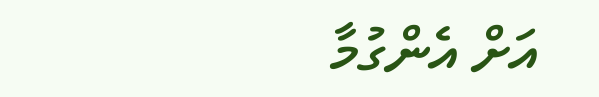އަށް އެންގުމާ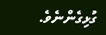ގުޅިގެންނެވެ.